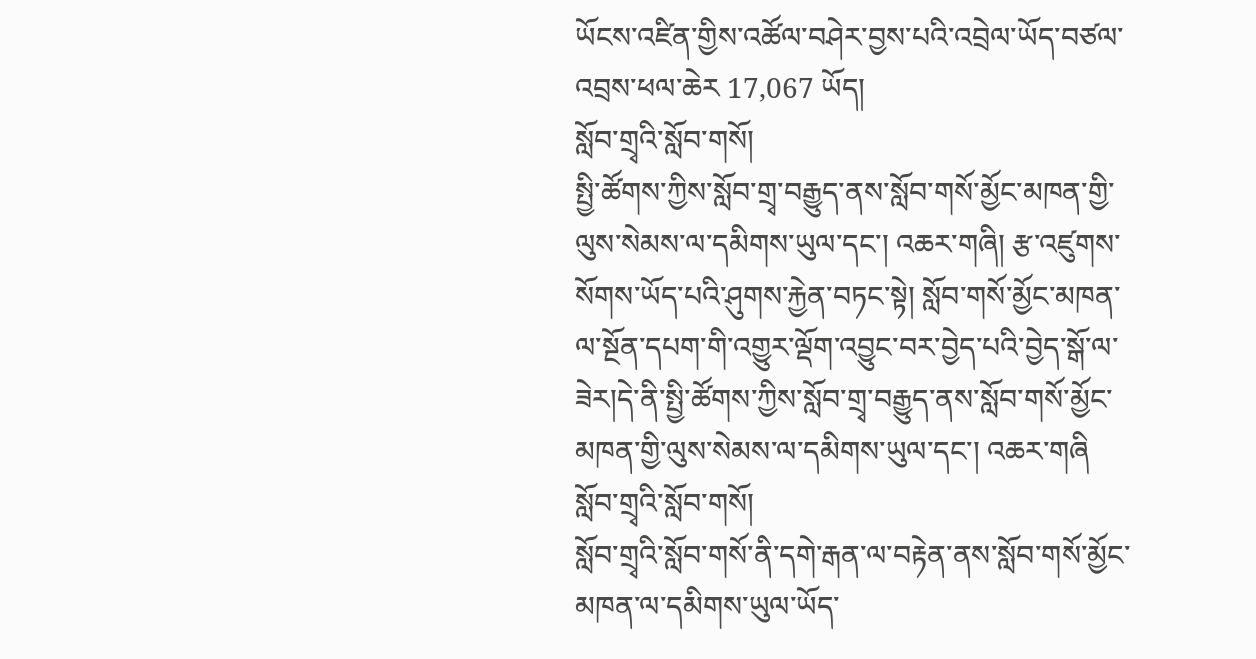ཡོངས་འཛིན་གྱིས་འཚོལ་བཤེར་བྱས་པའི་འབྲེལ་ཡོད་བཙལ་འབྲས་ཕལ་ཆེར 17,067 ཡོད།
སློབ་གྲྭའི་སློབ་གསོ།
སྤྱི་ཚོགས་ཀྱིས་སློབ་གྲྭ་བརྒྱུད་ནས་སློབ་གསོ་མྱོང་མཁན་གྱི་ལུས་སེམས་ལ་དམིགས་ཡུལ་དང་། འཆར་གཞི། རྩ་འཛུགས་སོགས་ཡོད་པའི་ཤུགས་རྐྱེན་བཏང་སྟེ། སློབ་གསོ་མྱོང་མཁན་ལ་སྔོན་དཔག་གི་འགྱུར་ལྡོག་འབྱུང་བར་བྱེད་པའི་བྱེད་སྒོ་ལ་ཟེར།དེ་ནི་སྤྱི་ཚོགས་ཀྱིས་སློབ་གྲྭ་བརྒྱུད་ནས་སློབ་གསོ་མྱོང་མཁན་གྱི་ལུས་སེམས་ལ་དམིགས་ཡུལ་དང་། འཆར་གཞི
སློབ་གྲྭའི་སློབ་གསོ།
སློབ་གྲྭའི་སློབ་གསོ་ནི་དགེ་རྒན་ལ་བརྟེན་ནས་སློབ་གསོ་མྱོང་མཁན་ལ་དམིགས་ཡུལ་ཡོད་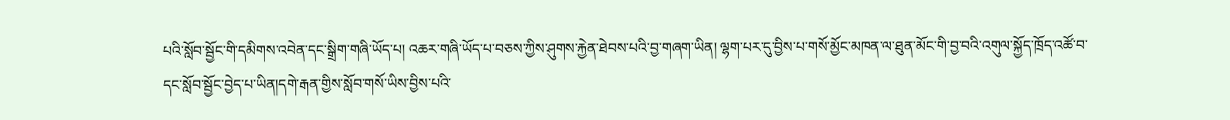པའི་སློབ་སྦྱོང་གི་དམིགས་འབེན་དང་སྒྲིག་གཞི་ཡོད་པ། འཆར་གཞི་ཡོད་པ་བཅས་ཀྱིས་ཤུགས་རྐྱེན་ཐེབས་པའི་བྱ་གཞག་ཡིན། ལྷག་པར་དུ་བྱིས་པ་གསོ་མྱོང་མཁན་ལ་ཐུན་མོང་གི་བྱ་བའི་འགུལ་སྐྱོད་ཁྲོད་འཚོ་བ་དང་སློབ་སྦྱོང་བྱེད་པ་ཡིན།དགེ་རྒན་གྱིས་སློབ་གསོ་ཡིས་བྱིས་པའི་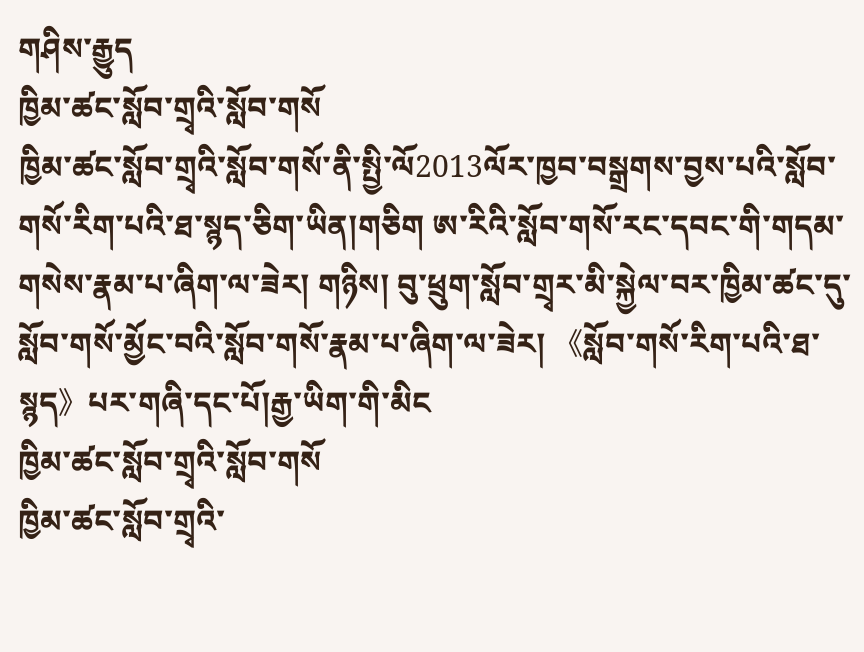གཤིས་རྒྱུད
ཁྱིམ་ཚང་སློབ་གྲྭའི་སློབ་གསོ
ཁྱིམ་ཚང་སློབ་གྲྭའི་སློབ་གསོ་ནི་སྤྱི་ལོ2013ལོར་ཁྱབ་བསྒྲགས་བྱས་པའི་སློབ་གསོ་རིག་པའི་ཐ་སྙད་ཅིག་ཡིན།གཅིག ཨ་རིའི་སློབ་གསོ་རང་དབང་གི་གདམ་གསེས་རྣམ་པ་ཞིག་ལ་ཟེར། གཉིས། བུ་ཕྲུག་སློབ་གྲྭར་མི་སྐྱེལ་བར་ཁྱིམ་ཚང་དུ་སློབ་གསོ་མྱོང་བའི་སློབ་གསོ་རྣམ་པ་ཞིག་ལ་ཟེར། 《སློབ་གསོ་རིག་པའི་ཐ་སྙད》པར་གཞི་དང་པོ།རྒྱ་ཡིག་གི་མིང
ཁྱིམ་ཚང་སློབ་གྲྭའི་སློབ་གསོ
ཁྱིམ་ཚང་སློབ་གྲྭའི་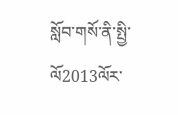སློབ་གསོ་ནི་སྤྱི་ལོ2013ལོར་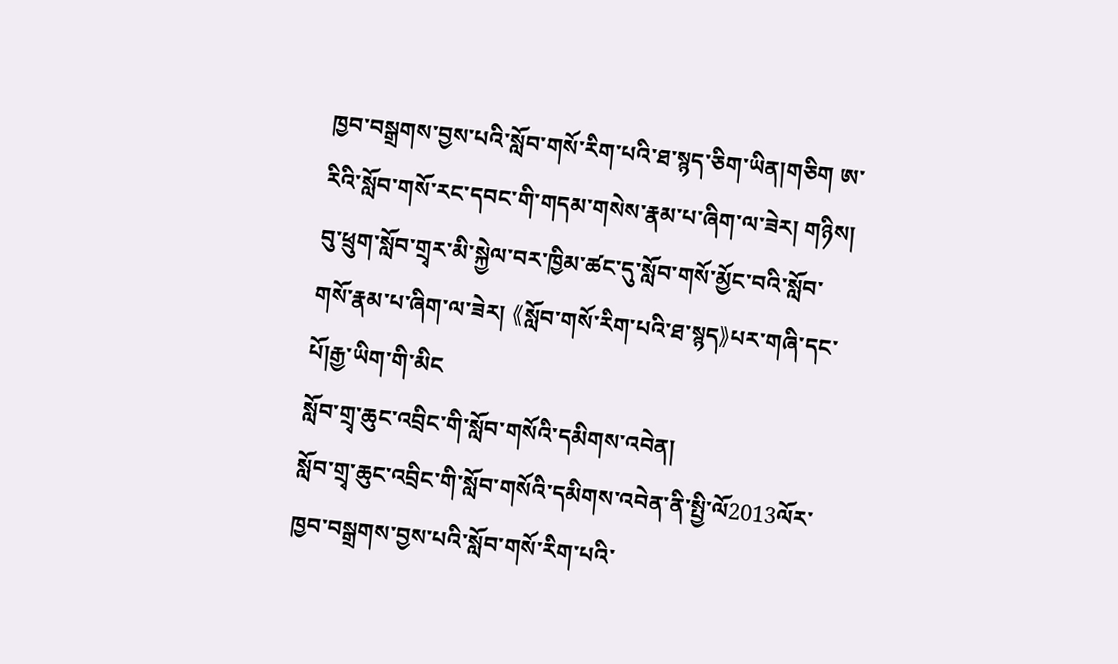ཁྱབ་བསྒྲགས་བྱས་པའི་སློབ་གསོ་རིག་པའི་ཐ་སྙད་ཅིག་ཡིན།གཅིག ཨ་རིའི་སློབ་གསོ་རང་དབང་གི་གདམ་གསེས་རྣམ་པ་ཞིག་ལ་ཟེར། གཉིས། བུ་ཕྲུག་སློབ་གྲྭར་མི་སྐྱེལ་བར་ཁྱིམ་ཚང་དུ་སློབ་གསོ་མྱོང་བའི་སློབ་གསོ་རྣམ་པ་ཞིག་ལ་ཟེར། 《སློབ་གསོ་རིག་པའི་ཐ་སྙད》པར་གཞི་དང་པོ།རྒྱ་ཡིག་གི་མིང
སློབ་གྲྭ་ཆུང་འབྲིང་གི་སློབ་གསོའི་དམིགས་འབེན།
སློབ་གྲྭ་ཆུང་འབྲིང་གི་སློབ་གསོའི་དམིགས་འབེན་ནི་སྤྱི་ལོ2013ལོར་ཁྱབ་བསྒྲགས་བྱས་པའི་སློབ་གསོ་རིག་པའི་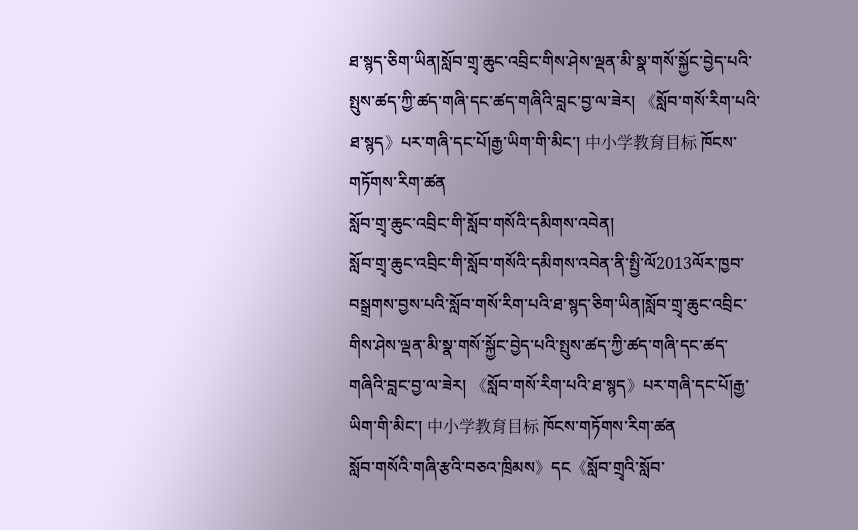ཐ་སྙད་ཅིག་ཡིན།སློབ་གྲྭ་ཆུང་འབྲིང་གིས་ཤེས་ལྡན་མི་སྣ་གསོ་སྐྱོང་བྱེད་པའི་སྤུས་ཚད་ཀྱི་ཚད་གཞི་དང་ཚད་གཞིའི་བླང་བྱ་ལ་ཟེར། 《སློབ་གསོ་རིག་པའི་ཐ་སྙད》པར་གཞི་དང་པོ།རྒྱ་ཡིག་གི་མིང་། 中小学教育目标 ཁོངས་གཏོགས་རིག་ཚན
སློབ་གྲྭ་ཆུང་འབྲིང་གི་སློབ་གསོའི་དམིགས་འབེན།
སློབ་གྲྭ་ཆུང་འབྲིང་གི་སློབ་གསོའི་དམིགས་འབེན་ནི་སྤྱི་ལོ2013ལོར་ཁྱབ་བསྒྲགས་བྱས་པའི་སློབ་གསོ་རིག་པའི་ཐ་སྙད་ཅིག་ཡིན།སློབ་གྲྭ་ཆུང་འབྲིང་གིས་ཤེས་ལྡན་མི་སྣ་གསོ་སྐྱོང་བྱེད་པའི་སྤུས་ཚད་ཀྱི་ཚད་གཞི་དང་ཚད་གཞིའི་བླང་བྱ་ལ་ཟེར། 《སློབ་གསོ་རིག་པའི་ཐ་སྙད》པར་གཞི་དང་པོ།རྒྱ་ཡིག་གི་མིང་། 中小学教育目标 ཁོངས་གཏོགས་རིག་ཚན
སློབ་གསོའི་གཞི་རྩའི་བཅའ་ཁྲིམས》དང《སློབ་གྲྭའི་སློབ་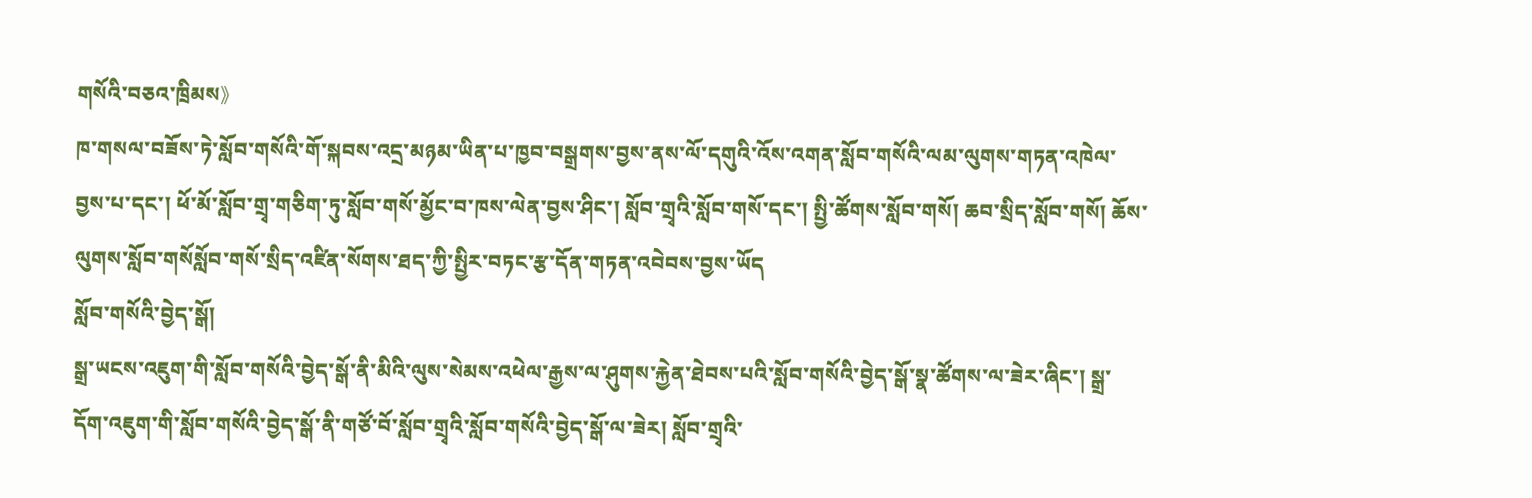གསོའི་བཅའ་ཁྲིམས》
ཁ་གསལ་བཟོས་ཏེ་སློབ་གསོའི་གོ་སྐབས་འདྲ་མཉམ་ཡིན་པ་ཁྱབ་བསྒྲགས་བྱས་ནས་ལོ་དགུའི་འོས་འགན་སློབ་གསོའི་ལམ་ལུགས་གཏན་འཁེལ་བྱས་པ་དང་། ཕོ་མོ་སློབ་གྲྭ་གཅིག་ཏུ་སློབ་གསོ་མྱོང་བ་ཁས་ལེན་བྱས་ཤིང་། སློབ་གྲྭའི་སློབ་གསོ་དང་། སྤྱི་ཚོགས་སློབ་གསོ། ཆབ་སྲིད་སློབ་གསོ། ཆོས་ལུགས་སློབ་གསོསློབ་གསོ་སྲིད་འཛིན་སོགས་ཐད་ཀྱི་སྤྱིར་བཏང་རྩ་དོན་གཏན་འབེབས་བྱས་ཡོད
སློབ་གསོའི་བྱེད་སྒོ།
སྒྲ་ཡངས་འཇུག་གི་སློབ་གསོའི་བྱེད་སྒོ་ནི་མིའི་ལུས་སེམས་འཕེལ་རྒྱས་ལ་ཤུགས་རྐྱེན་ཐེབས་པའི་སློབ་གསོའི་བྱེད་སྒོ་སྣ་ཚོགས་ལ་ཟེར་ཞིང་། སྒྲ་དོག་འཇུག་གི་སློབ་གསོའི་བྱེད་སྒོ་ནི་གཙོ་བོ་སློབ་གྲྭའི་སློབ་གསོའི་བྱེད་སྒོ་ལ་ཟེར། སློབ་གྲྭའི་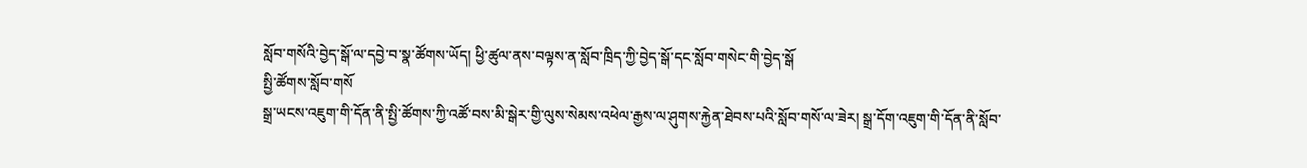སློབ་གསོའི་བྱེད་སྒོ་ལ་དབྱེ་བ་སྣ་ཚོགས་ཡོད། ཕྱི་ཚུལ་ནས་བལྟས་ན་སློབ་ཁྲིད་ཀྱི་བྱེད་སྒོ་དང་སློབ་གསེང་གི་བྱེད་སྒོ
སྤྱི་ཚོགས་སློབ་གསོ
སྒྲ་ཡངས་འཇུག་གི་དོན་ནི་སྤྱི་ཚོགས་ཀྱི་འཚོ་བས་མི་སྒེར་གྱི་ལུས་སེམས་འཕེལ་རྒྱས་ལ་ཤུགས་རྐྱེན་ཐེབས་པའི་སློབ་གསོ་ལ་ཟེར། སྒྲ་དོག་འཇུག་གི་དོན་ནི་སློབ་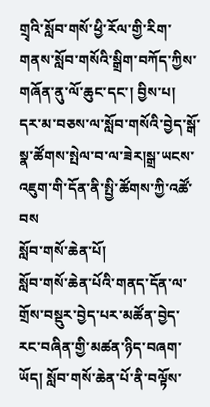གྲྭའི་སློབ་གསོ་ཕྱི་རོལ་གྱི་རིག་གནས་སློབ་གསོའི་སྒྲིག་བཀོད་ཀྱིས་གཞོན་ནུ་ལོ་ཆུང་དང་། བྱིས་པ། དར་མ་བཅས་ལ་སློབ་གསོའི་བྱེད་སྒོ་སྣ་ཚོགས་སྤེལ་བ་ལ་ཟེར།སྒྲ་ཡངས་འཇུག་གི་དོན་ནི་སྤྱི་ཚོགས་ཀྱི་འཚོ་བས
སློབ་གསོ་ཆེན་པོ།
སློབ་གསོ་ཆེན་པོའི་གནད་དོན་ལ་གྲོས་བསྡུར་བྱེད་པར་མཚོན་བྱེད་རང་བཞིན་གྱི་མཚན་ཉིད་བཞག་ཡོད། སློབ་གསོ་ཆེན་པོ་ནི་བལྟོས་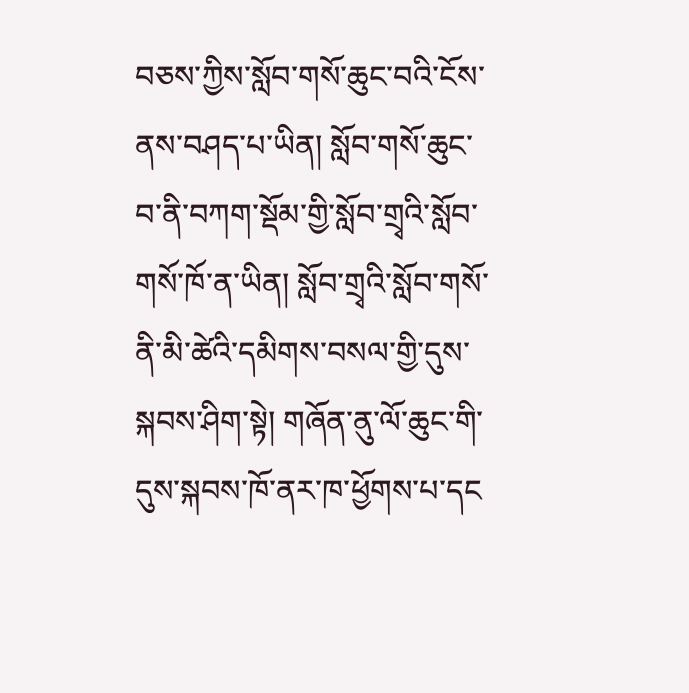བཅས་ཀྱིས་སློབ་གསོ་ཆུང་བའི་ངོས་ནས་བཤད་པ་ཡིན། སློབ་གསོ་ཆུང་བ་ནི་བཀག་སྡོམ་གྱི་སློབ་གྲྭའི་སློབ་གསོ་ཁོ་ན་ཡིན། སློབ་གྲྭའི་སློབ་གསོ་ནི་མི་ཚེའི་དམིགས་བསལ་གྱི་དུས་སྐབས་ཤིག་སྟེ། གཞོན་ནུ་ལོ་ཆུང་གི་དུས་སྐབས་ཁོ་ནར་ཁ་ཕྱོགས་པ་དང